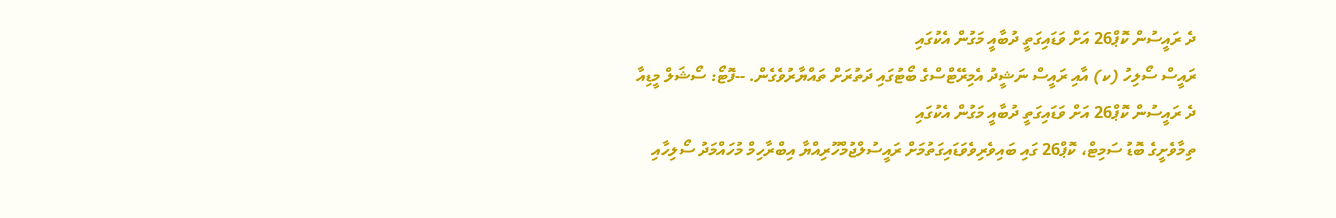ދެ ރައީސުން ކޮޕް26 އަށް ވަޑައިގަތީ ދުބާއީ މަގުން އެކުގައި
ރައީސް ސޯލިހު (ކ) އާއި ރައީސް ނަޝީދު އެމިރޭޓްސްގެ ބޯޓުގައި ދަތުރަށް ތައްޔާރުވެގެން. --ފޮޓޯ: ސޯޝަލް މީޑިއާ
ދެ ރައީސުން ކޮޕް26 އަށް ވަޑައިގަތީ ދުބާއީ މަގުން އެކުގައި
ތިމާވެށީގެ ބޮޑު ސަމިޓް، ކޮޕް26 ގައި ބައިވެރިވެވަޑައިގަތުމަށް ރައީސުލްޖުމްހޫރިއްޔާ އިބްރާހިމް މުހައްމަދު ސޯލިހާއި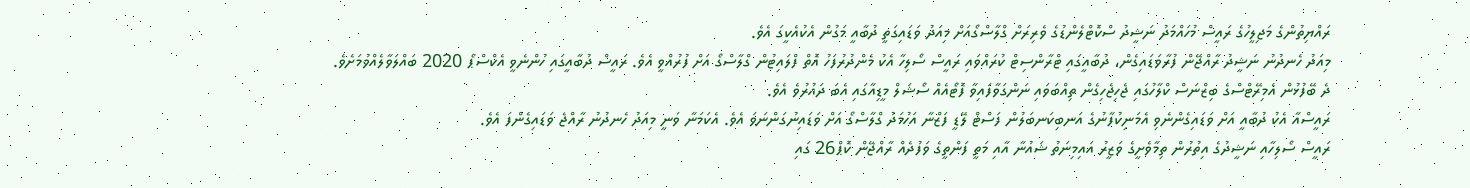ރައްޔިތުންގެ މަޖިލީހުގެ ރައީސް މުހައްމަދު ނަޝީދު ސްކޮޓްލެންޑުގެ ވެރިރަށް ގްލާސްގޯއަށް މިއަދު ވަޑައިގަތީ ދުބާއީ މަގުން އެކުއެކީގަ އެވެ.
މިއަދު ހެނދުނު ނަޝީދު ރާއްޖޭން ފުރާވަޑައިގެން، ދުބާއީގައި ޓްރާންސިޓް ކުރައްވައި ރައީސް ސޯލިހާ އެކު މެންދުރުފަހު އޮތް ފްލައިޓުން ގްލާސްގޯ އަށް ފުރުއްވީ އެވެ. ރައީސް ދުބާއީގައި ހުންނެވީ އެކްސްޕޯ 2020 ބައްލަވާލެއްވުމަށެވެ.
ދެ ބޭފުޅުން އެމިރޭޓްސްގެ ބިޒްނަސް ކްލާހުގައި ޖެހިޖެހިގެން ތިއްބަވައި ނަންގަވާފައިވާ ފޮޓޯއެއް ސޯޝަލް މީޑިއާގައި އެބަ ދައުރުވެ އެވެ.
ރައީސްއާ އެކު ދުބާއީ އަށް ވަޑައިގެންނެވި އެމަނިކުފާނުގެ އަނބިކަނބަލުން ފަސްޓް ލޭޑީ ފަޒްނާ އަހުމަދު ގްލާސްގޯ އަށް ވަޑައިނުގަންނަވަ އެވެ. އެކަމަނާ ވަނީ މިއަދު ހެނދުނު ރާއްޖެ ވަޑައިގެންފަ އެވެ.
ރައީސް ސޯލިހާއި ނަޝީދުގެ އިތުރުން ތިމާވެށީގެ ވަޒީރު އައިމިނަތު ޝައުނާ އާއި މަތީ ފަންތީގެ ވަފުދެއް ރާއްޖޭން ކޮޕް26 ގައި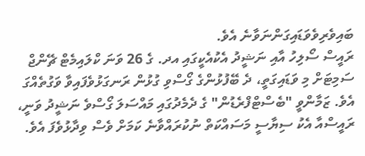ބައިވެރިވެވަޑައިގަންނަވާނެ އެވެ.
ރައީސް ސޯލިހު އާއި ނަޝީދު އެކުއެކީގައި އދ. ގެ 26 ވަނަ ކްލައިމެޓް ޗޭންޖް ސަމިޓަށް މި ވަޑައިގަތީ، ދެ ބޭފުޅުންގެ ގޯސްވި ގުޅުން ރަނގަޅުވެފައިވާ ވަގުތެއްގަ އެވެ. ޒަމާންވީ "ބެސްޓްފްރެޑުން" ގެ ދެމެދުގައި މައްސަލަ ގޯސްވެ ނަޝީދު ވަނީ، ރައީސްއާ އެކު ސިޔާސީ މަސައްކަތް ނުކުރައްވާނެ ކަމަށް ވެސް ވިދާޅުވެފަ އެވެ.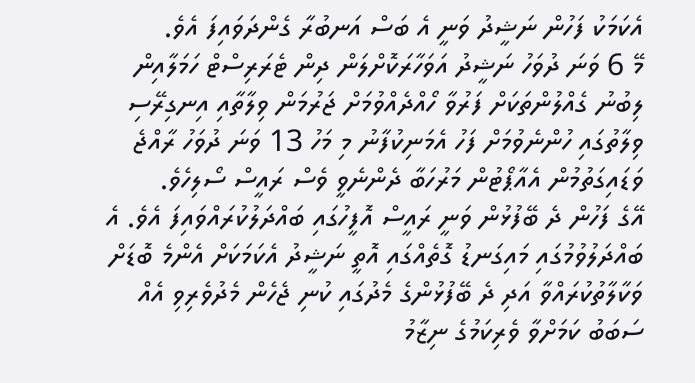އެކަމަކު ފަހުން ނަޝީދު ވަނީ އެ ބަސް އަނބުރާ ގެންދަވައިފަ އެވެ.
މޭ 6 ވަނަ ދުވަހު ނަޝީދު އަވަހާރަކޮށްލަން ދިން ޓެރަރިސްޓް ހަމަލާއިން ލިބުނު ގެއްލުންތަކަށް ފަރުވާ ހޯއްދެއްވުމަށް ޖަރުމަން ވިލާތާއި އިނގިރޭސި ވިލާތުގައި ހުންނެވުމަށް ފަހު އެމަނިކުފާނު މި މަހު 13 ވަނަ ދުވަހު ރާއްޖެ ވަޑައިގަތުމުން އެއާޕޯޓުން މަރުހަބާ ދެންނެވީ ވެސް ރައީސް ސޯލިހެވެ.
އޭގެ ފަހުން ދެ ބޭފުޅުން ވަނީ ރައީސް އޮފީހުގައި ބައްދަލުކުރައްވައިފަ އެވެ. އެ ބައްދަލުވުމުގައި މައިގަނޑު ގޮތެއްގައި އޮތީ ނަޝީދު އެކަމަކަށް އެންމެ ބޮޑަށް ވަކާލާތުކުރައްވާ އަދި ދެ ބޭފުޅުންގެ މެދުގައި ކުނި ޖެހެން މެދުވެރިވި އެއް ސަބަބު ކަމަށްވާ ވެރިކަމުގެ ނިޒާމު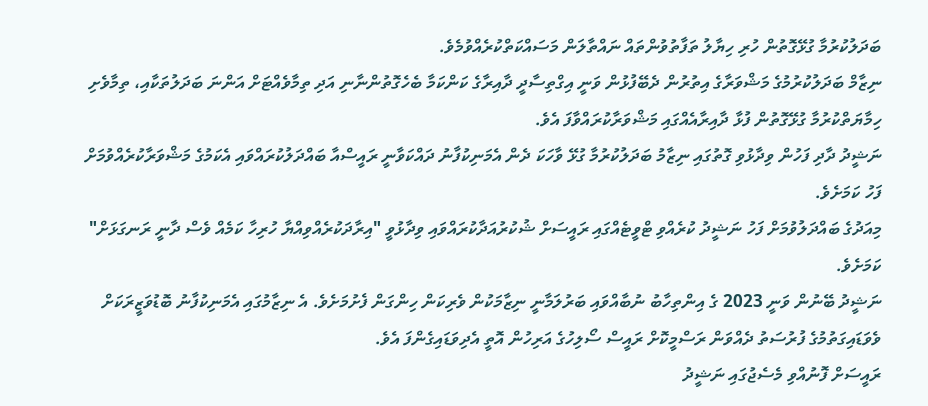ބަދަލުކުރުމާ ގުޅޭގޮތުން ހުރި ހިޔާލު ތަފާތުވުންތައް ނައްތާލަން މަސައްކަތްކުރެއްވުމެވެ.
ނިޒާމް ބަދަލުކުރުމުގެ މަޝްވަރާގެ އިތުރުން ދެބޭފުޅުން ވަނީ އިގްތިސާދީ ދާއިރާގެ ކަންކަމާ ބެހެގޮތުންނާނި އަދި ތިމާވެއްޓަށް އަންނަ ބަދަލުތަކާއި، ތިމާވެށި ހިމާޔަތްކުރުމާ ގުޅޭގޮތުން ފުޅާ ދާއިރާއެއްގައި މަޝްވަރާކުރައްވާފަ އެވެ.
ނަޝީދު ދާދި ފަހުން ވިދާޅުވި ގޮތުގައި ނިޒާމު ބަދަލުކުރުމާ ގުޅޭ ވާހަކަ ދެން އެމަނިކުފާނު ދައްކަވާނީ ރައީސްއާ ބައްދަލުކުރައްވައި އެކަމުގެ މަޝްވަރާކުރެއްވުމަށް ފަހު ކަމަށެވެ.
މިއަދުގެ ބައްދަލުވުމަށް ފަހު ނަޝީދު ކުރެއްވި ޓްވީޓެއްގައި ރައީސަށް ޝުކުރުއަދާކުރައްވައި ވިދާޅުވީ "އިރާދަކުރެއްވިއްޔާ ހުރިހާ ކަމެއް ވެސް ދާނީ ރަނގަޅަށް" ކަމަށެވެ.
ނަޝީދު ބޭނުން ވަނީ 2023 ގެ އިންތިހާބު ނުބާއްވައި ބަރުލަމާނީ ނިޒާމަކުން ވެރިކަން ހިންގަން ފެށުމަށެވެ. އެ ނިޒާމުގައި އެމަނިކުފާނު ބޮޑުވަޒީރަކަށް ވެވަޑައިގަތުމުގެ ފުރުސަތު ދެއްވަން ރަސްމީކޮށް ރައީސް ސޯލިހުގެ އަރިހުން އޮތީ އެދިވަޑައިގެންފަ އެވެ.
ރައީސަށް ފޮނުއްވި މެސެޖުގައި ނަޝީދު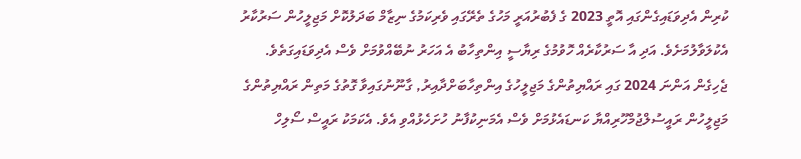ކުރިން އެދިވަޑައިގެންގައި އޮތީ 2023 ގެ ފެބުރުއަރީ މަހުގެ ތެރޭގައި ވެރިކަމުގެ ނިޒާމް ބަދަލުކޮށް މަޖިލީހުން ސަރުކާރު އެކުލަވާލުމަށެވެ. އަދި އާ ސަރުކާރެއް ހޮވުމުގެ ރިޔާސީ އިންތިހާބު އެ އަހަރު ނުބޭއްވުމަށް ވެސް އެދިވަޑައިގަތެވެ. ޖެހިގެން އަންނަ 2024 ގައި ރައްޔިތުންގެ މަޖިލީހުގެ އިންތިހާބަށްދާއިރު, ގާނޫނުގައިވާ ގޮތުގެ މަތިން ރައްޔިތުންގެ މަޖިލީހުން ރައީސުލްޖުމްހޫރިއްޔާ ކަނޑައެޅުމަށް ވެސް އެމަނިކުފާނު ހުށަހެޅުއްވި އެވެ. އެކަމަކު ރައީސް ސޯލިހް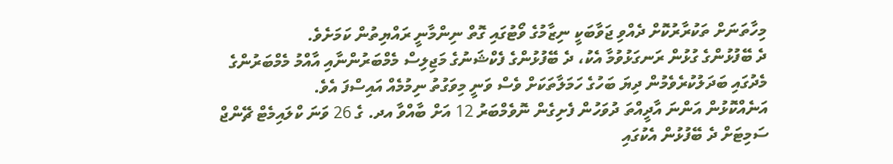މިހާތަނަށް ތަކުރާރުކޮށް ދެއްވި ޖަވާބަކީ ނިޒާމުގެ ވޯޓުގައި ގޮތް ނިންމާނީ ރައްޔިތުން ކަމަށެވެ.
ދެ ބޭފުޅުންގެ ގުޅުން ރަނގަޅުވުމާ އެކު، ދެ ބޭފުޅުންގެ ފެކްޝަނުގެ މަޖިލިސް މެމްބަރުންނާއި އާއްމު މެމްބަރުންގެ މެދުގައި ބަދަލުކުރެވެމުން ދިޔަ ބަހުގެ ހަމަލާތަކަށް ވެސް ވަނީ މިވަގުތު ނިމުމެއް އައިސްފަ އެވެ.
އަނެއްކޮޅުން އަންނަ އާދީއްތަ ދުވަހުން ފެށިގެން ނޮވެމްބަރު 12 އަށް ބާއްވާ އދ. ގެ 26 ވަނަ ކްލައިމެޓް ޗޭންޖް ސަމިޓަށް ދެ ބޭފުޅުން އެކުގައި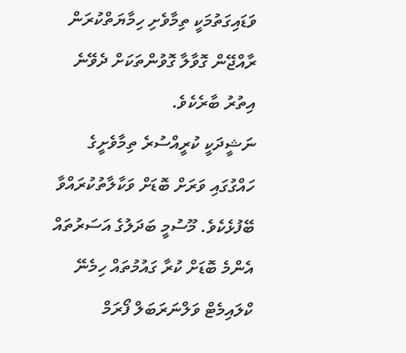ވަޑައިގަތުމަކީ ތިމާވެށި ހިމާޔަތްކުރަން ރާއްޖޭން ގޮވާލާ ގޮވުންތަކަށް ދެވޭނެ އިތުރު ބާރެކެވެ.
ނަޝީދަކީ ކުރީއްސުރެ ތިމާވެށީގެ ހައްގުގައި ވަރަށް ބޮޑަށް ވަކާލާތުކުރައްވާ ބޭފުޅެކެވެ. މޫސުމީ ބަދަލުގެ އަސަރުތައް އެންމެ ބޮޑަށް ކުރާ ގައުމުތައް ހިމެނޭ ކްލައިމެޓް ވަލްނަރަބަލް ފޯރަމް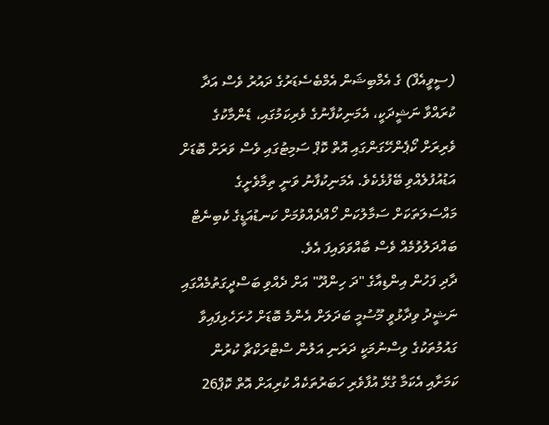(ސީވީއެފް) ގެ އެމްބިޝަން އެމްބެސެޑަރުގެ ދައުރު ވެސް އަދާ ކުރައްވާ ނަޝީދަކީ، އެމަނިކުފާނުގެ ވެރިކަމުގައި، ޑެންމާކުގެ ވެރިރަށް ކޯޕެންހޭގަންގައި އޮތް ކޮޕް ސަމިޓުގައި ވެސް ވަރަށް ބޮޑަށް އަޑުއުފުލެއްވި ބޭފުޅެކެވެ. އެމަނިކުފާނު ވަނީ ތިމާވެށީގެ މައްސަލަތަކަށް ސަމާލުކަން ހޯއްދެއްވުމަށް ކަނޑުއަޑީގެ ކެބިނެޓް ބައްދަލުވުމެއް ވެސް ބާއްވަވައިފަ އެވެ.
ދާދި ފަހުން އިންޑިއާގެ "ދަ ހިންދޫ" އަށް ދެއްވި ބަސްދީގަތުމެއްގައި ނަޝީދު ވިދާޅުވީ މޫސުމީ ބަދަލަށް އެންމެ ބޮޑަށް ހުށަހެޅިފައިވާ ގައުމުތަކުގެ ވިސްނުމަކީ ދަރަނި އަލުން ސްޓްރަކްޗާ ކުރުން ކަމަށާއި އެކަމާ ގުޅޭ އުފާވެރި ހަބަރުތަކެއް ކުރިއަށް އޮތް ކޮޕް26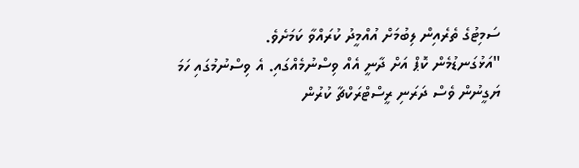ސަމިޓުގެ ތެރެއިން ލިބުމަށް އުއްމީދު ކުރައްވާ ކަމަށެވެ.
"އަޅުގަނޑުމެން ކޮޕް އަށް ދާނީ އެއް ވިސްނުމެއްގައި. އެ ވިސްނުމުގައި ހަމަ ޔަގީނުން ވެސް ދަރަނި ރީސްޓްރަކްޗާ ކުރުން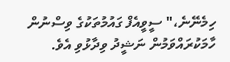ހިމެނޭނެ،" ސީވީއެފް ގައުމުތަކުގެ ވިސްނުން ހާމަކުރައްވަމުން ނަޝީދު ވިދާޅުވި އެވެ.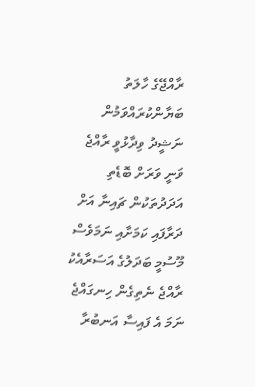ރާއްޖޭގެ ހާލަތު ބަޔާންކުރައްވަމުން ނަޝީދު ވިދާޅުވީ ރާއްޖެ ވަނީ ވަރަށް ބޮޑެތި އަދަދުތަކުން ޗައިނާ އަށް ދަރާފައި ކަމަށާއި ނަމަވެސް މޫސުމީ ބަދަލުގެ އަސަރާއެކު ރާއްޖެ ނެތިގެން ހިނގައްޖެ ނަމަ އެ ފައިސާ އަނބުރާ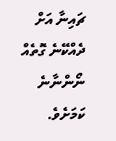ޗައިނާ އަށް ދެއްކޭނެ ގޮތެއް ނޯންނާނެ ކަމަށެވެ.